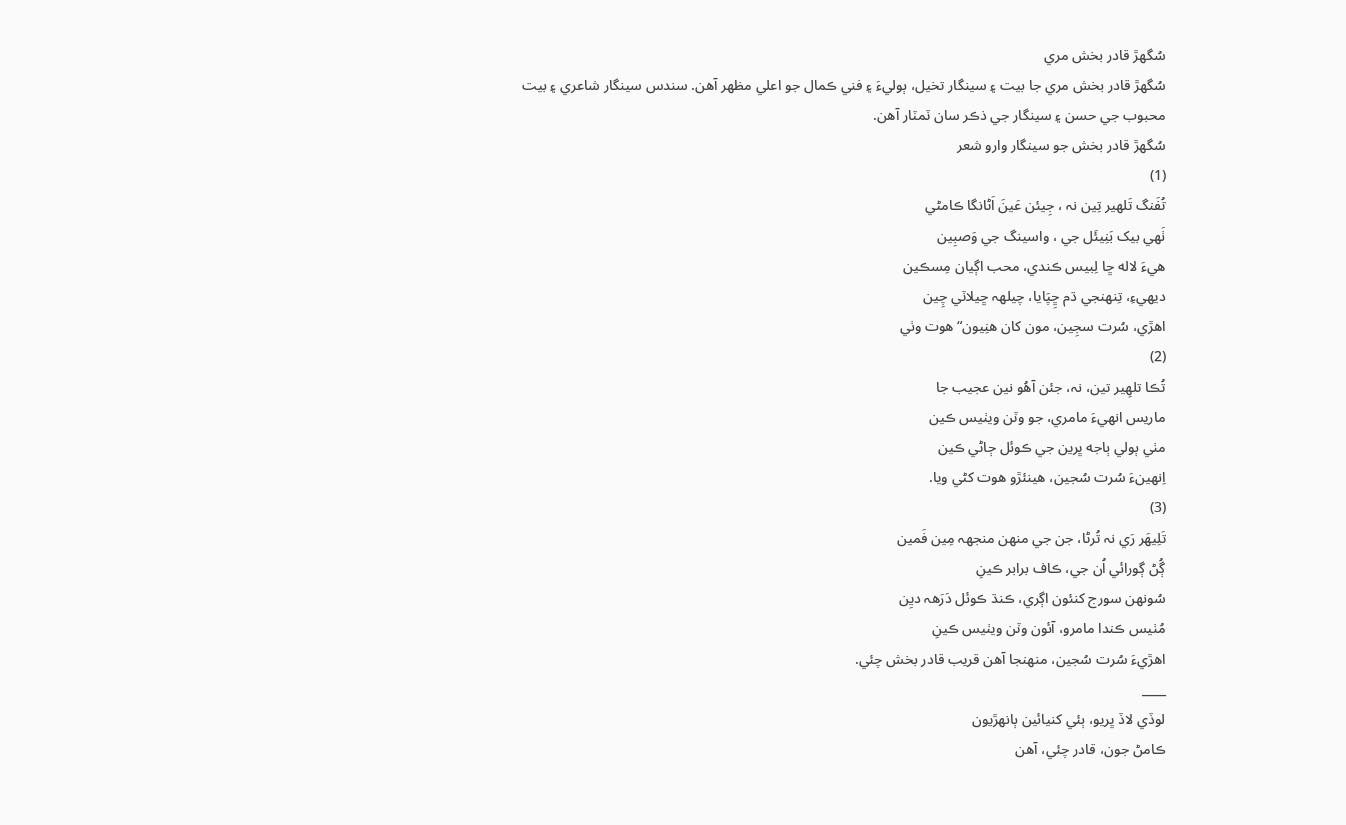سُگهڙ قادر بخش مري
سُگهڙ قادر بخش مري جا بيت ۽ سينگار تخيل، ٻوليءَ ۽ فني ڪمال جو اعلي مظھر آهن. سندس سينگار شاعري ۽ بيت محبوب جي حسن ۽ سينگار جي ذڪر سان ٽمٽار آهن.
سُگهڙ قادر بخش جو سينگار وارو شعر
(1)
تُفَنگ تَلھير تِين نہ ، جِيئن عَينَ اَڻانگا ڪامڻي
ٺَهي بيک بَنِيئَل جي ، واسينگ جي وَصبِين
هيءَ لاله ڇا لِبيس ڪندي، محب اڳيان مِسڪين
ديھيءِ، تِنھنجي ڌم ڇِپَايا، چيلھہ ڇيلاٽي چِين
اهڙي، سُرت سجِين، مون کان هنِيون“ هوت وٺي
(2)
تُڪا تلهِير تين، نہ، جئن آهُو نين عجيب جا
ماريس انھيءَ مامري، جو وٽن ويٺيس ڪين
مٺي ٻولي ٻاجه ڀرين جي ڪوئل ڄاڻي ڪين
اِنھينءَ سُرت سُجين، هينئڙو هوت کڻي ويا.
(3)
تَلِيهَر رَي نہ تُرڻا، جن جي منھن منجهہ مِين فَمين
ڳُڻ ڳورائي اُن جي، ڪاف برابر ڪينِ
سُونھن سورج کنئون اڳري، ڪنڌ ڪوئل دَرَھہ ديِن
مُٺيس ڪندا مامرو، آئون وٽن ويٺيس ڪينِ
اهڙيءَ سُرت سُجين، منھنجا آهن قريب قادر بخش چئي.
____
لوڏي لاڏ ڀريو، ٻئي کنيائين ٻانھڙيون
ڪامڻ جون، قادر چئي، آهن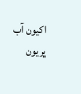اکيون آب ڀريون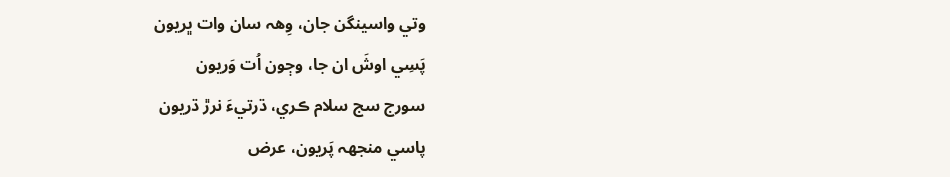وتي واسينگن جان، وِھہ سان وات ڀريون
پَسِي اوشَ ان جا، وڄون اُت وَريون
سورج سج سلام ڪري، ڌرتيءَ نرڙ ڌريون
پاسي منجهہ پَريون، عرض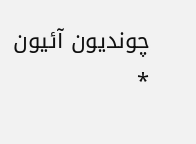چونديون آئيون
*